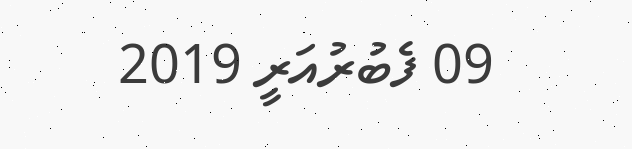09 ފެބުރުއަރީ 2019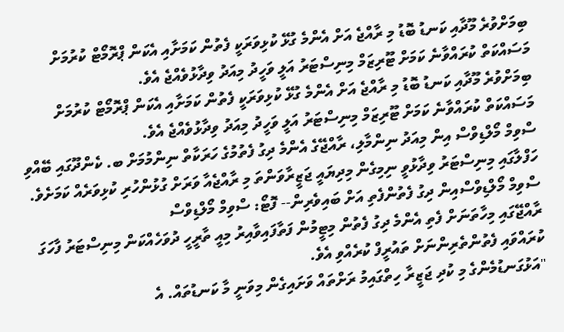ބިމަށްވުރެ މޫދާއި ކަނޑު ބޮޑު މި ރާއްޖެ އަށް އެންމެ ގުޅޭ ކުޅިވަރަކީ ފެތުން ކަމަށާއި އެކަން ޕްރޮމޯޓް ކުރުމަށް މަސައްކަތް ކުރައްވާނެ ކަމަށް ޓޫރިޒަމް މިނިސްޓަރު އަލީ ވަހީދު މިއަދު ވިދާޅުވެއްޖެ އެވެ.
ބިމަށްވުރެ މޫދާއި ކަނޑު ބޮޑު މި ރާއްޖެ އަށް އެންމެ ގުޅޭ ކުޅިވަރަކީ ފެތުން ކަމަށާއި އެކަން ޕްރޮމޯޓް ކުރުމަށް މަސައްކަތް ކުރައްވާނެ ކަމަށް ޓޫރިޒަމް މިނިސްޓަރު އަލީ ވަހީދު މިއަދު ވިދާޅުވެއްޖެ އެވެ.
ސްވިމް މޯލްޑިވްސް އިން މިއަދު ނިންމާލި، ރާއްޖޭގެ އެންމެ ދިގު ފެތުމުގެ ހަރަކާތް ނިންމުމަށް ބ. ކެންދޫގައި ބޭއްވި ހަފްލާގައި މިނިސްޓަރު ވިދާޅުވީ ނިމިގެން މިދިޔައީ ޖަޒީރާވަންތަ މި ރާއްޖެއާ ވަރަށް ގުޅުންހުރި ކުޅިވަރެއް ކަމަށެވެ.
ސްވިމް މޯލްޑިވްސްއިން ދިގު ފެތުންފެތި އަށް ބައިވެރިން-- ފޮޓޯ: ސްވިމް މޯލްޑިވްސް
ރާއްޖޭގައި މިހާތަނަށް ފެތި އެންމެ ދިގު ފެތުން މިޓީމުން ފަތާފައިވާއިރު މިއީ ތާރީހީ ދުވަހެއްކަން މިނިސްޓަރު ފާހަގަ ކުރައްވައި ފެތުންތެރިންނަށް ތައުރީފް ކުރެއްވި އެވެ.
"އަޅުގަނޑުމެންގެ މި ކުދި ޖަޒީރާ ހިތްގައިމު ރަށްތައް ވަށައިގެން މިވަނީ މާ ކަނޑުތައް. އެ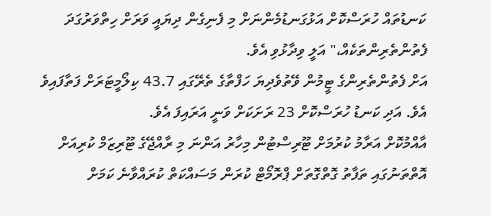ކަނޑުތައް ހުރަސްކޮށް އަޅުގަނޑުމެންނަށް މި ފެނިގެން ދިޔައީ ވަރަށް ހިތްވަރުގަދަ ފެތުންތެރިންތަކެއް،" އަލީ ވިދާޅުވި އެވެ.
އަށް ފެތުންތެރިންގެ ޓީމުން ވޭތުވެދިޔަ ހަފްތާގެ ތެރޭގައި 43.7 ކިލޯމީޓަރަށް ފަތާފައިވެ އެވެ. އަދި ކަނޑު ހުރަސްކޮށް 23 ރަށަކަށް ވަނީ އަރައިފަ އެވެ.
އާއްމުކޮށް އަރާމު ކުރުމަށް ޓޫރިސްޓުން މިހާރު އަންނަ މި ރާއްޖޭގެ ޓޫރިޒަމް ކުރިއަށް އޮތްތަނުގައި ތަފާތު ގޮތްގޮތަށް ޕްރޮމޯޓް ކުރަން މަސައްކަތް ކުރައްވާނެ ކަމަށް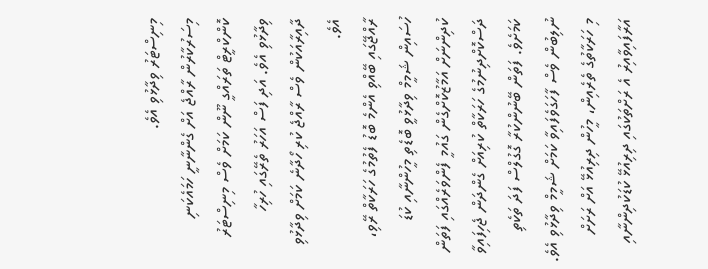މިނިސްޓަރު ވިދާޅުވި އެވެ.
މިސަރުކާރުން ރާއްޖެ އަށް ގެންނާނީ ހަމައެކަނި ކޮންކްރީޓް ތަރައްގީ ނޫން ކަމަށް ވެސް މިނިސްޓަރު ވިދާޅުވި އެވެ. އަދި ފަސް އަހަރު ތެރޭގައި ހުރިހާ ދާއިރާއަކުން ވެސް ރާއްޖެ ކުރި ހޯދާނެ ކަމަށް ވިދާޅުވި އެވެ.
ރާއްޖޭގައި ބޭއްވި އެންމެ ބޮޑު ފެތުމުގެ ހަރަކާތް ރޭވި، ހުސައިން ޝަމީމް ވިދާޅުވީ ބޮޑެތި މީހުންނާއި ކުޑަ ކުދިންނަށް އަމާޒުކޮށްގެން ގައުމީ ފެންވަރެއްގައި ފަތަން ދަސްކޮށްދިނުމުގެ ހަރަކާތް ކުރިއަށް ގެންދަން ޖެހިފައިވާ ކަމަށެވެ. ފަތަން ބޭނުންކުރާ ގޮގުލްސް ފަދަ ތަކެތި ނުލިބުން ވެސް ފާހަގަވެފައިވާ ކަމަށް ޝަމީމް ވިދާޅުވި އެވެ.
މި ހަރަކާތުގެ ތެރެއިން، މީހުން ދިރިއުޅޭ އަށް ރަށަށް އަރާފައިވާއިރު އެ ރަށްތަކުގައި ދިރިއުޅޭ ކުޑަކުދިންނާއި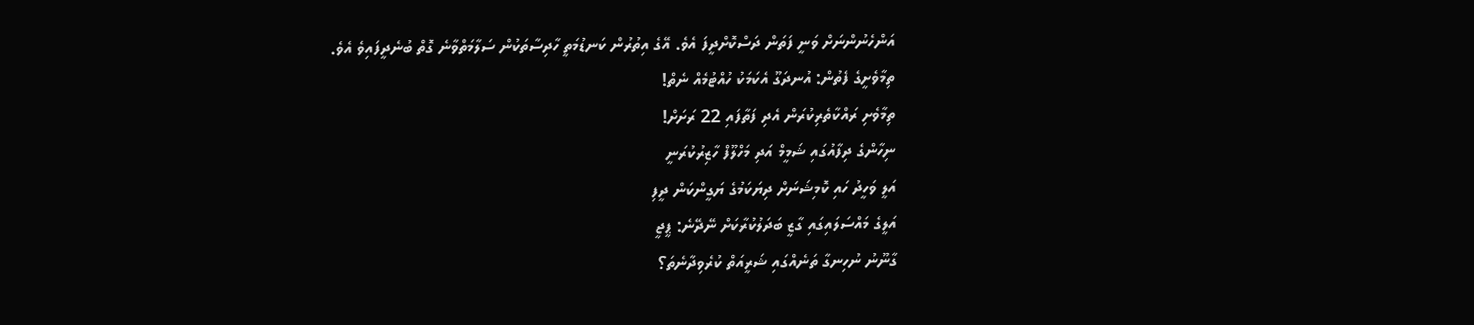އަންހެނުންނަށް ވަނީ ފަތަން ދަސްކޮށްދީފަ އެވެ. އޭގެ އިތުރުން ކަނޑުމަތީ ހާދިސާތަކުން ސަލާމަތްވާނެ ގޮތް ބުނެދީފައިވެ އެވެ.
ތިމާވެށީގެ ފެތުން: އުނދަގޫ އެކަމަކު ހުއްޓުމެއް ނެތް!
ތިމާވެށި ރައްކާތެރިކުރަން އެދި ފަތާފައި 22 ރަށަށް!
ނިހާންގެ ދިފާއުގައި ޝަމީމް އަދި މަހްލޫފް ހާޒިރުކުރަނީ
އަލީ ވަހީދު ހައި ކޮމިޝަނަށް ދިޔަކަމުގެ ޔަގީންކަން ދީފި
އަލީގެ މައްސަލައިގައި ގާޒީ ބަދަލުކުރާކަށް ނޭދޭނެ: ޕީޖީ
ގާނޫނު ނުހިނގާ ތަނެއްގައި ޝަރީއަތް ކުރެވިދާނެތަ؟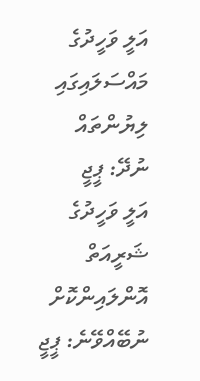އަލީ ވަހީދުގެ މައްސަލައިގައި ލިޔުންތައް ނުދޭ: ޕީޖީ
އަލީ ވަހީދުގެ ޝަރީއަތް އޮންލައިންކޮށް ނުބޭއްވޭނެ: ޕީޖީ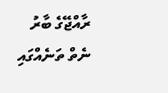ރާއްޖޭގެ ބާރު ނެތް ތަނެއްގައި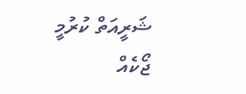ޝަރީއަތް ކުރުމީ ޖޯކެއް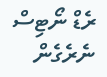ރެޑް ނޯޓިސް ނެރެގެން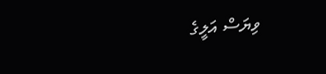ވިޔަސް އަލީގެ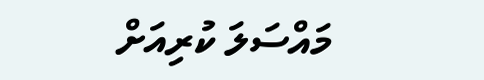މައްސަލަ ކުރިއަށް